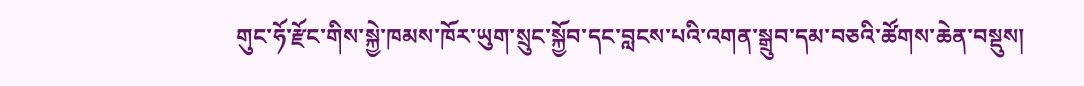གུང་ཧོ་རྫོང་གིས་སྐྱེ་ཁམས་ཁོར་ཡུག་སྲུང་སྐྱོབ་དང་བླངས་པའི་འགན་སྒྲུབ་དམ་བཅའི་ཚོགས་ཆེན་བསྡུས།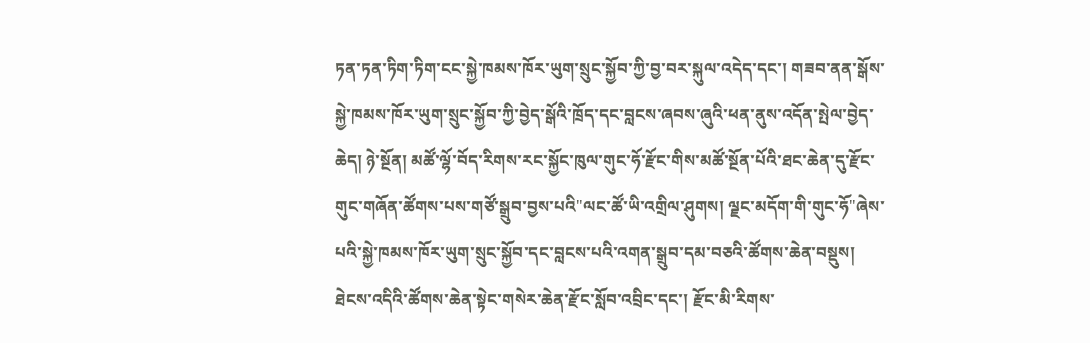ཏན་ཏན་ཏིག་ཏིག་ངང་སྐྱེ་ཁམས་ཁོར་ཡུག་སྲུང་སྐྱོབ་ཀྱི་བྱ་བར་སྐུལ་འདེད་དང་། གཟབ་ནན་སྒོས་སྐྱེ་ཁམས་ཁོར་ཡུག་སྲུང་སྐྱོབ་ཀྱི་བྱེད་སྒོའི་ཁྲོད་དང་བླངས་ཞབས་ཞུའི་ཕན་ནུས་འདོན་སྤེལ་བྱེད་ཆེད། ཉེ་སྔོན། མཚོ་ལྷོ་བོད་རིགས་རང་སྐྱོང་ཁུལ་གུང་ཧོ་རྫོང་གིས་མཚོ་སྔོན་པོའི་ཐང་ཆེན་དུ་རྫོང་གུང་གཞོན་ཚོགས་པས་གཙོ་སྒྲུབ་བྱས་པའི"ལང་ཚོ་ཡི་འགྲིལ་ཤུགས། ལྗང་མདོག་གི་གུང་ཧོ"ཞེས་པའི་སྐྱེ་ཁམས་ཁོར་ཡུག་སྲུང་སྐྱོབ་དང་བླངས་པའི་འགན་སྒྲུབ་དམ་བཅའི་ཚོགས་ཆེན་བསྡུས།
ཐེངས་འདིའི་ཚོགས་ཆེན་སྟེང་གསེར་ཆེན་རྫོང་སློབ་འབྲིང་དང་། རྫོང་མི་རིགས་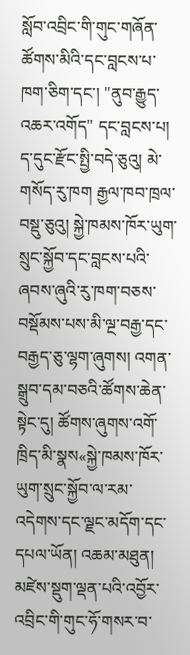སློབ་འབྲིང་གི་གུང་གཞོན་ཚོགས་མིའི་དང་བླངས་པ་ཁག་ཅིག་དང་། "ནུབ་རྒྱུད་འཆར་འགོད" དང་བླངས་པ། ད་དུང་རྫོང་སྤྱི་བདེ་ཅུའུ། མེ་གསོད་རུ་ཁག རྒྱལ་ཁབ་ཁྲལ་བསྡུ་ཅུའུ། སྐྱེ་ཁམས་ཁོར་ཡུག་སྲུང་སྐྱོབ་དང་བླངས་པའི་ཞབས་ཞུའི་རུ་ཁག་བཅས་བསྡོམས་པས་མི་ལྔ་བརྒྱ་དང་བརྒྱད་ཅུ་ལྷག་ཞུགས། འགན་སྒྲུབ་དམ་བཅའི་ཚོགས་ཆེན་སྟེང་དུ། ཚོགས་ཞུགས་འགོ་ཁྲིད་མི་སྣས«སྐྱེ་ཁམས་ཁོར་ཡུག་སྲུང་སྐྱོབ་ལ་རམ་འདེགས་དང་ལྗང་མདོག་དང་དཔལ་ཡོན། འཆམ་མཐུན། མཛེས་སྡུག་ལྡན་པའི་འབྱོར་འབྲིང་གི་གུང་ཧོ་གསར་བ་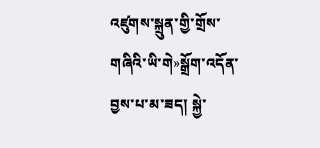འཛུགས་སྐྲུན་གྱི་གྲོས་གཞིའི་ཡི་གེ»སྒྲོག་འདོན་བྱས་པ་མ་ཟད། སྐྱེ་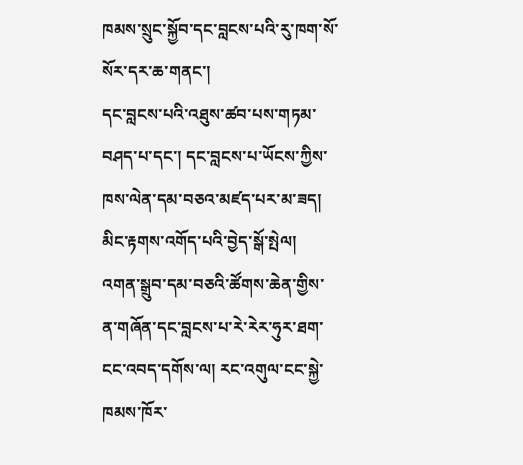ཁམས་སྲུང་སྐྱོབ་དང་བླངས་པའི་རུ་ཁག་སོ་སོར་དར་ཆ་གནང་།
དང་བླངས་པའི་འཐུས་ཚབ་པས་གཏམ་བཤད་པ་དང་། དང་བླངས་པ་ཡོངས་ཀྱིས་ཁས་ལེན་དམ་བཅའ་མཛད་པར་མ་ཟད། མིང་རྟགས་འགོད་པའི་བྱེད་སྒོ་སྤེལ། འགན་སྒྲུབ་དམ་བཅའི་ཚོགས་ཆེན་གྱིས་ན་གཞོན་དང་བླངས་པ་རེ་རེར་ཧུར་ཐག་ངང་འབད་དགོས་ལ། རང་འགུལ་ངང་སྐྱེ་ཁམས་ཁོར་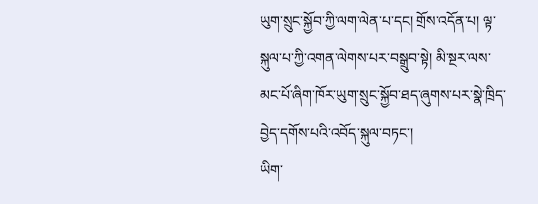ཡུག་སྲུང་སྐྱོབ་ཀྱི་ལག་ལེན་པ་དང། གྲོས་འདོན་པ། ལྟ་སྐུལ་པ་ཀྱི་འགན་ལེགས་པར་བསྒྲུབ་སྟེ། མི་སྔར་ལས་མང་པོ་ཞིག་ཁོར་ཡུག་སྲུང་སྐྱོབ་ཐད་ཞུགས་པར་སྣེ་ཁྲིད་བྱེད་དགོས་པའི་འབོད་སྐུལ་བཏང་།
ཡིག་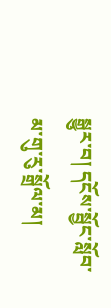སྒྱུར་བ། དངོས་སྦྱོང་སློབ་མ་གུ་རུ་སྒྲོལ་མ།